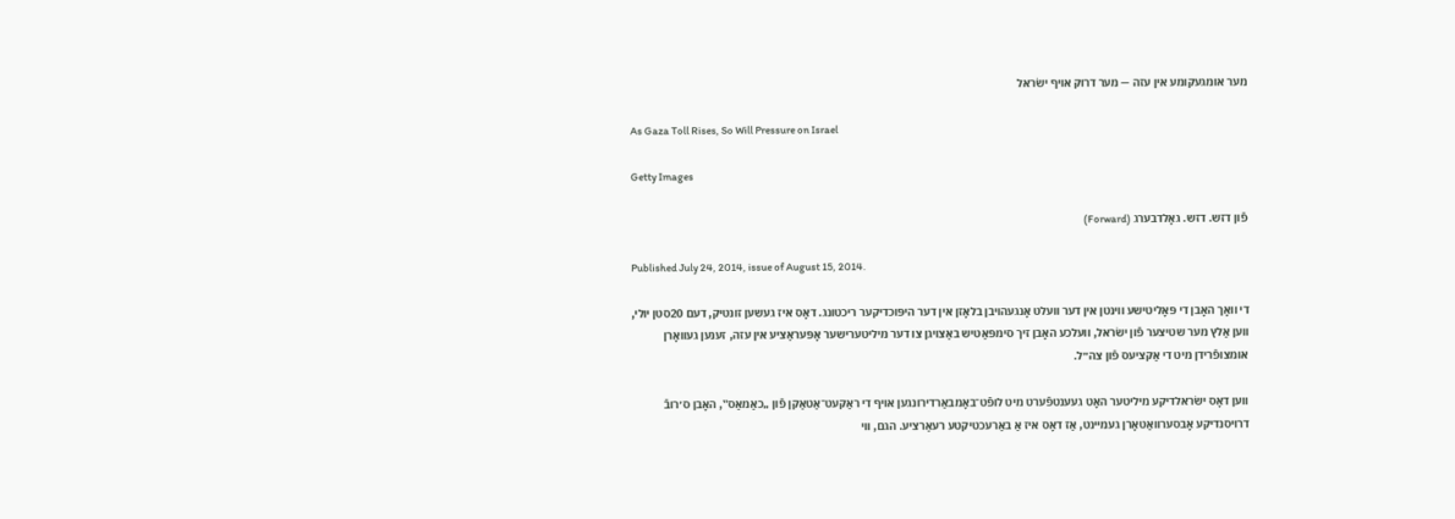מער אומגעקומע אין עזה — מער דרוק אויף ישׂראל

As Gaza Toll Rises, So Will Pressure on Israel

Getty Images

פֿון דזש. דזש. גאָלדבערג (Forward)

Published July 24, 2014, issue of August 15, 2014.

די וואָך האָבן די פּאָליטישע ווינטן אין דער וועלט אָנגעהויבן בלאָזן אין דער היפּוכדיקער ריכטונג. דאָס איז געשען זונטיק, דעם 20סטן יולי, ווען אַלץ מער שטיצער פֿון ישׂראל, וועלכע האָבן זיך סימפּאַטיש באַצויגן צו דער מיליטערישער אָפּעראַציע אין עזה, זענען געוואָרן אומצופֿרידן מיט די אַקציעס פֿון צה״ל.

ווען דאָס ישׂראלדיקע מיליטער האָט געענטפֿערט מיט לופֿט־באָמבאַרדירונגען אויף די ראַקעט־אַטאַקן פֿון „כאַמאַס‟, האָבן ס׳רובֿ דרויסנדיקע אָבסערוואַטאָרן געמיינט, אַז דאָס איז אַ באַרעכטיקטע רעאַרציע. הגם, ווי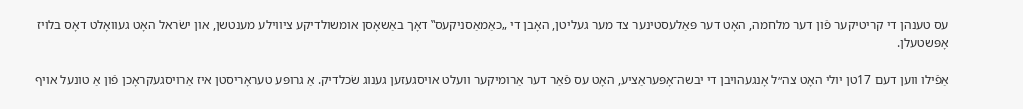עס טענהן די קריטיקער פֿון דער מלחמה, האָט דער פּאַלעסטינער צד מער געליטן, האָבן די „כאַמאַסניקעס‟ דאָך באַשאָסן אומשולדיקע ציווילע מענטשן, און ישׂראל האָט געוואָלט דאָס בלויז אָפּשטעלן.

אַפֿילו ווען דעם 17טן יולי האָט צה״ל אָנגעהויבן די יבשה־אָפּעראַציע, האָט עס פֿאַר דער אַרומיקער וועלט אויסגעזען גענוג שׂכלדיק. אַ גרופּע טעראָריסטן איז אַרויסגעקראָכן פֿון אַ טונעל אויף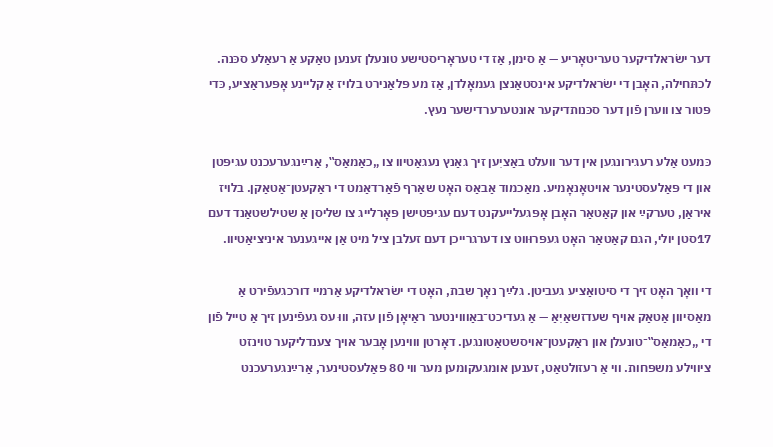דער ישׂראלדיקער טעריטאָריע — אַ סימן, אַז די טעראָריסטישע טונעלן זענען טאַקע אַ רעאַלע סכּנה. לכתּחילה, האָבן די ישׂראלדיקע אינסטאַנצן געמאָלדן, אַז מע פּלאַנירט בלויז אַ קליינע אָפּעראַציע, כּדי פּטור צו ווערן פֿון דער סכּנותדיקער אונטערערדישער נעץ.

כּמעט אַלע רעגירונגען אין דער וועלט באַציִען זיך גאַנץ נעגאַטיוו צו „כאַמאַס‟, אַרײַנגערעכנט עגיפּטן און די פּאַלעסטינער אויטאָנאָמיע. מאַכמוד אַבאַס האָט שאַרף פֿאַרדאַמט די ראַקעטן־אַטאַקן. בלויז איראַן, טערקײַ און קאַטאַר האָבן אָפּגעלייעקנט דעם עגיפּטישן פּאָרלייג צו שליסן אַ שטילשטאַנד דעם 17סטן יולי, הגם קאַטאַר האָט געפּרוּווט צו דערגרייכן דעם זעלבן ציל מיט אַן אייגענער איניציאַטיוו.

די וואָך האָט זיך די סיטואַציע געביטן. גלײַך נאָך שבת, האָט די ישׂראלדיקע אַרמיי דורכגעפֿירט אַ מאַסיוון אַטאַק אויף שעדזשאַיִאַ — אַ געדיכט־באַוווינטער ראַיאָן פֿון עזה, וווּ עס געפֿינען זיך אַ טייל פֿון די „כאַמאַס‟־טונעלן און ראַקעטן־אויסשטאַטונגען. דאָרטן וווינען אָבער אויך צענדליקער טוינזט ציווילע משפּחות. ווי אַ רעזולטאַט, זענען אומגעקומען מער ווי 80 פּאַלעסטינער, אַרײַנגערעכנט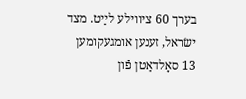בערך 60 ציווילע לײַט. מצד ישׂראל, זענען אומגעקומען 13 סאָלדאַטן פֿון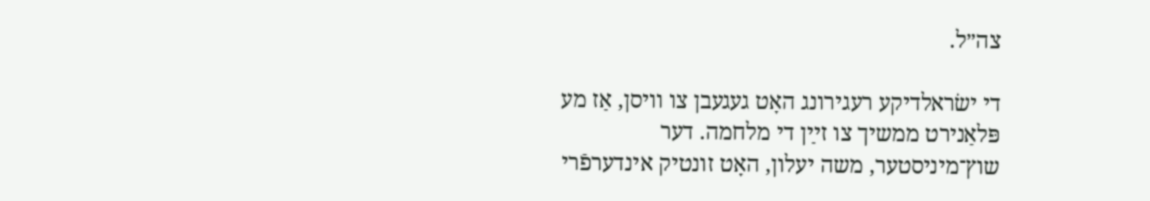צה״ל.

די ישׂראלדיקע רעגירונג האָט געגעבן צו וויסן, אַז מע פּלאַנירט ממשיך צו זײַן די מלחמה. דער שוץ־מיניסטער, משה יעלון, האָט זונטיק אינדערפֿרי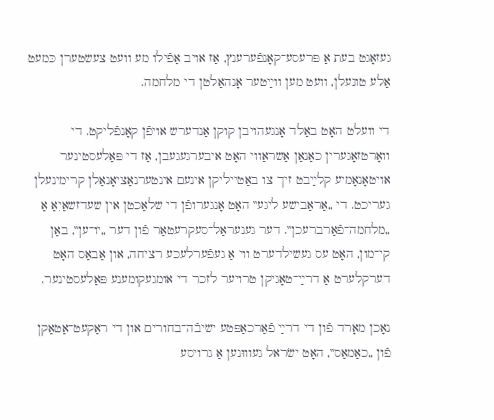געזאָגט בעת אַ פּרעסע־קאָנפֿערענץ, אַז אויב אַפֿילו מע וועט צעשטערן כּמעט אַלע טונעלן, וועט מען ווײַטער אָנהאַלטן די מלחמה.

די וועלט האָט באַלד אָנגעהויבן קוקן אַנדערש אויפֿן קאָנפֿליקט. די וואָרטזאָגערין כאַנאַן אַשראַווי האָט איבערגעגעבן, אַז די פּאַלעסטינער אויטאָנאָמיע קלײַבט זיך צו באַטייליקן אינעם אינטערנאַציאָנאַלן קרימינעלן געריכט. די „אַראַבישע ליגע‟ האָט אָנגערופֿן די שלאַכטן אין שעדזשאַיִאַ אַ „מלחמה־פֿאַרברעכן‟. דער גענעראַל־סעקרעטאַר פֿון דער „יו־ען‟, באַן קי־מון, האָט עס געשילדערט ווי אַ געפֿערלעכע רציחה, און אַבאַס האָט דערקלערט אַ דרײַ־טאָגיקן טרויער לזכר די אומגעקומענע פּאַלעסטינער.

נאָכן מאָרד פֿון די דרײַ פֿאַרכאַפּטע ישיבֿה־בחורים און די ראַקעט־אַטאַקן פֿון „כאַמאַס‟, האָט ישׂראל געוווּנען אַ גרויסע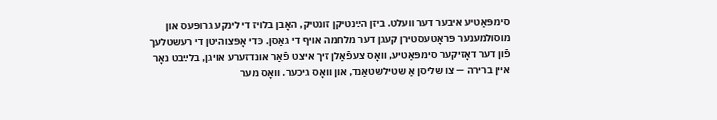סימפּאַטיע איבער דער וועלט. ביזן הײַנטיקן זונטיק, האָבן בלויז די לינקע גרופּעס און מוסולמענער פּראָטעסטירן קעגן דער מלחמה אויף די גאַסן. כּדי אָפּצוהיטן די רעשטלעך פֿון דער דאָזיקער סימפּאַטיע, וואָס צעפֿאַלן זיך איצט פֿאַר אונדזערע אויגן, בלײַבט נאָר איין ברירה — צו שליסן אַ שטילשטאַנד, און וואָס גיכער. וואָס מער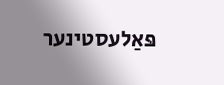פּאַלעסטינער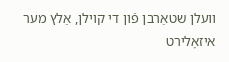וועלן שטאַרבן פֿון די קוילן, אַלץ מער איזאָלירט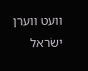וועט ווערן ישׂראל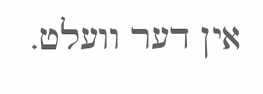אין דער וועלט.